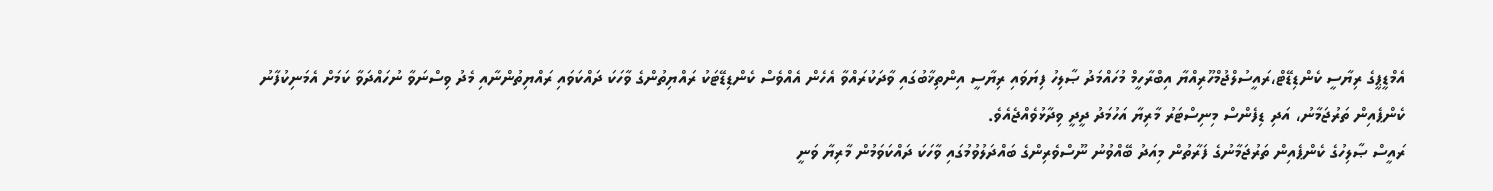އެމްޑީޕީގެ ރިޔާސީ ކެންޑިޑޭޓް،ރައީސުލްޖުމްހޫރިއްޔާ އިބްރާހީމް މުހައްމަދު ޞާލިހު ފިޔަވައި ރިޔާސީ އިންތިޚާބުގައި ވާދަކުރައްވާ އެހެން އެއްވެސް ކެންޑިޑޭޓަކު ރައްޔިތުންގެ ވާހަކަ ދައްކަވައި ރައްޔިތުންނާއި މެދު ވިސްނަވާ ނުހައްދަވާ ކަމަށް އެމަނިކުފާނު ކެންޕެއިން ތަރުޖަމާނު، އަދި ޑިފެންސް މިނިސްޓަރު މާރިޔާ އަހުމަދު ދީދީ ވިދާޅުވެއްޖެއެވެ.
ރައީސް ޞާލިހުގެ ކެންޕެއިން ތަރުޖަމާނުގެ ފަރާތުން މިއަދު ބޭއްވުނު ނޫސްވެރިންގެ ބައްދަލުވުމުގައި ވާހަކަ ދައްކަވަމުން މާރިޔާ ވަނީ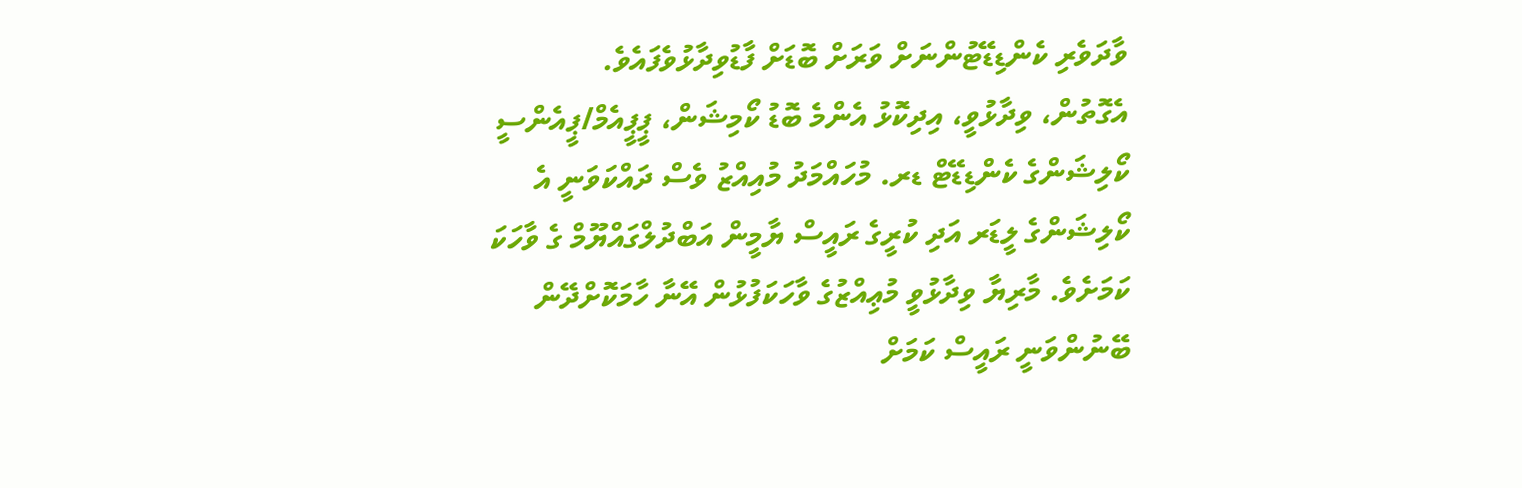ވާދަވެރި ކެންޑިޑޭޓުންނަށް ވަރަށް ބޮޑަށް ފާޑުވިދާޅުވެފައެވެ.
އެގޮތުން، ވިދާޅުވީ، އިދިކޮޅު އެންމެ ބޮޑު ކޯމިޝަން، ޕީޕީއެމް/ޕީއެންސީ ކޯލިޝަންގެ ކެންޑިޑޭޓް ޑރ. މުހައްމަދު މުއިއްޒު ވެސް ދައްކަވަނީ އެ ކޯލިޝަންގެ ލީޑަރ އަދި ކުރީގެ ރައީސް ޔާމީން އަބްދުލްގައްޔޫމް ގެ ވާހަކަ ކަމަށެވެ. މާރިޔާ ވިދާޅުވީ މުޢިއްޒުގެ ވާހަކަފުޅުން އޭނާ ހާމަކޮށްދޭން ބޭނުންވަނީ ރައީސް ކަމަށް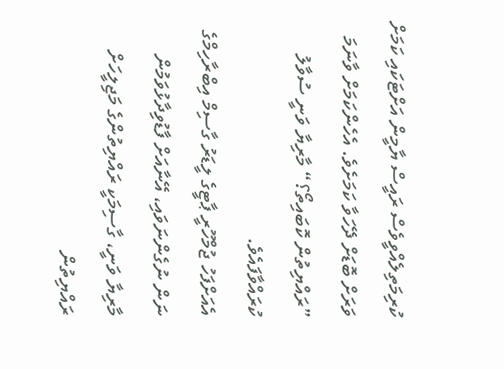ކުރިމަތިލެއްވީވެސް ރައީސް ޔާމީން އަށްޓަކައި ކަމަށް ވަރަށް ބޮޑަށް ދޭހަވާ ކަމަށެވެ. އެހެންކަމަށް ވާނަމަ ”ރައްޔިތުން ކޮބައިތޯ؟“ މާރިޔާ ވަނީ ސުވާލު ކުރައްވާފައެވެ.
އެއަށްފަހު ޖުމްހޫރީ ޕާޓީގެ ލީޑަރު ގާސިމް އިބްރާހިމްގެ ނަން ނުގެންނަވައި، އޭނާއަށް ފާޑުވިދާޅުވަމުން މާރިޔާ ވަނީ، ގާސިމަކީ ރައްޔިތުންގެ މަޖިލީހަށް ރައްޔިތުން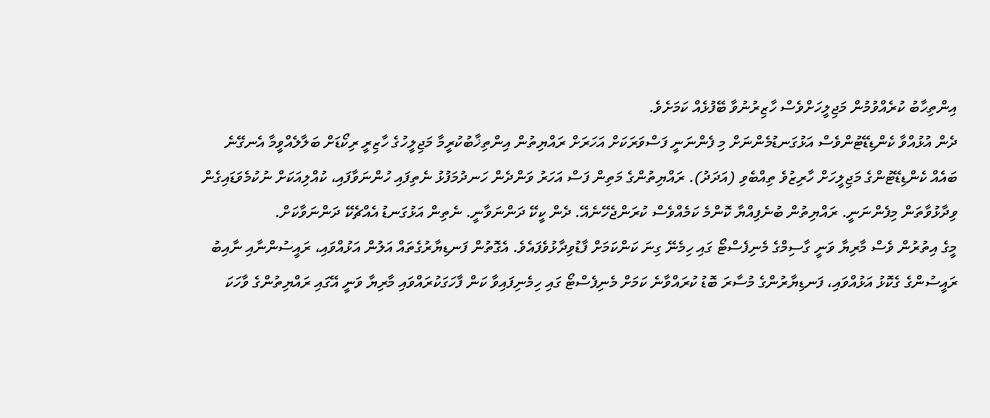އިންތިހާބު ކުރެއްވުމުން މަޖިލީހަށްވެސް ހާޒިރުނުވާ ބޭފުޅެއް ކަމަށެވެ.
ދެން އުޅުއްވާ ކެންޑިޑޭޓުންވެސް އަޅުގަނޑުމެންނަށް މި ފެންނަނީ ފަސްވަރަކަށް އަހަރަށް ރައްޔިތުން އިންތިޚާބުކުރީމާ މަޖިލީހުގެ ހާޒިރީ ރިކޯޑަށް ބަލާލެއްވީމާ އެނގޭނެ ބައެއް ކެންޑިޑޭޓުންގެ މަޖިލީހަށް ހާރިޒުވެ ތިއްބެވި (އަދަދު). ރައްޔިތުންގެ މަތިން ފަސް އަހަރު ވަންދެން ހަނދުމަފުޅު ނެތިފައި ހުންނަވާފައި، ކުއްލިއަކަށް ނުކުމެވަޑައިގެން ވިދާޅުވާތަން މިފެންނަނީ. ރައްޔިތުން ބުނެފިއްޔާ ކޮންމެ ކަމެއްވެސް ކުރަންޖެހޭނެއޭ. ދެން ކީކޭ ދަންނަވާނީ. ނެތިން އަޅުގަނޑު އެއްޗެކޭ ދަންނަވާކަށް.
މީގެ އިތުރުން ވެސް މާރިޔާ ވަނީ ގާސިމްގެ މެނިފެސްޓޯ ގައި ހިމެނޭ ގިނަ ކަންކަމަށް ފާޑުވިދާޅުވެފައެވެ. އެގޮތުން ފަނޑިޔާރުގެތައް އަލުން އަޅުއްވައި، ރައީސުންނާއި ނާއިބު ރައީސުންގެ ގެކޮޅު އަޅުއްވައި، ފަނޑިޔާރުންގެ މުސާރަ ބޮޑު ކުރައްވާނެ ކަމަށް މެނިފެސްޓޯ ގައި ހިމެނިފައިވާ ކަން ފާހަގަކުރައްވައި މާރިޔާ ވަނީ އޭގައި ރައްޔިތުންގެ ވާހަކަ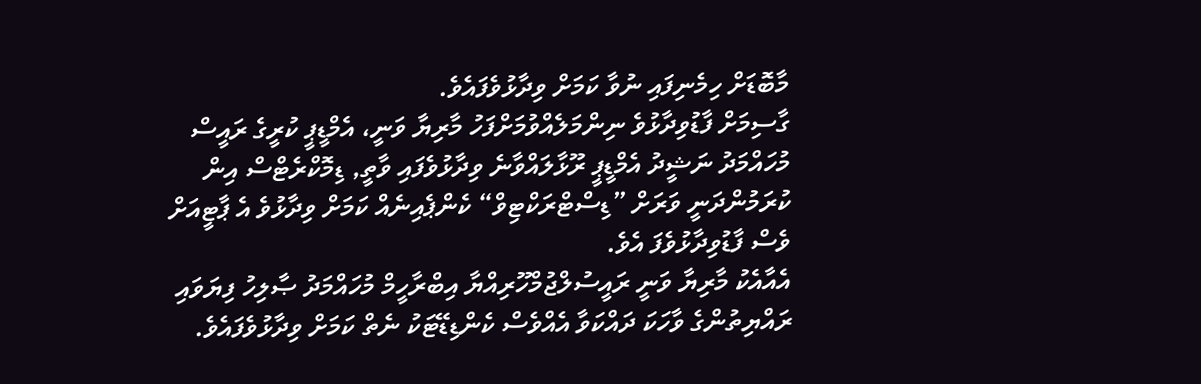މާބޮޑަށް ހިމެނިފައި ނުވާ ކަމަށް ވިދާޅުވެފައެވެ.
ގާސިމަށް ފާޑުވިދާޅުވެ ނިންމަލެއްވުމަށްފަހު މާރިޔާ ވަނީ، އެމްޑީޕީ ކުރީގެ ރައީސް މުހައްމަދު ނަޝީދު އެމްޑީޕީ ރޫޅާލައްވާނެ ވިދާޅުވެފައި ވާތީ, ޑިމޮކްރެޓްސް އިން ކުރަމުންދަނީ ވަރަށް ”ޑިސްޓްރަކްޓިވް“ ކެންޕެއިނެއް ކަމަށް ވިދާޅުވެ އެ ޕާޓީއަށް ވެސް ފާޑުވިދާޅުވެފަ އެވެ.
އެއާއެކު މާރިޔާ ވަނީ ރައީސުލްޖުމްހޫރިއްޔާ އިބްރާހީމް މުހައްމަދު ޞާލިހު ފިޔަވައި ރައްޔިތުންގެ ވާހަކަ ދައްކަވާ އެއްވެސް ކެންޑިޑޭޓަކު ނެތް ކަމަށް ވިދާޅުވެފައެވެ.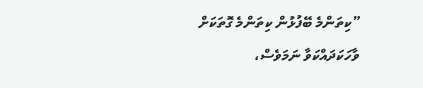”ކިތަންމެ ބޭފުޅުން ކިތަންމެ ގޮތަކަށް ވާހަކަދައްކަވާ ނަމަވެސް،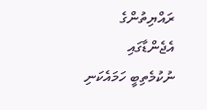ރައްޔިތުންގެ އެޖެންޑާގައި ނުކުމެތިބީ ހަމައެކަނި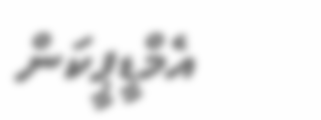އެމްޑީޕީކަން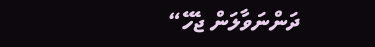ދަންނަވާލަން ޖެހޭ“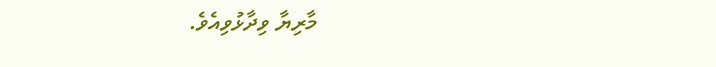މާރިޔާ ވިދާޅުވިއެވެ.